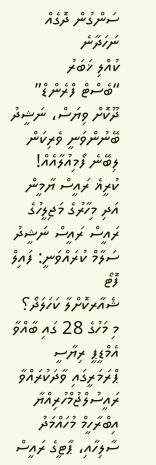ސަންގުން ދޮގެއް ނަހަދާނެ
ކުއްލި ޚަބަރު
“ބެސްޓް ފްރެންޑް” ދޫކޮށް ވިޔަސް، ނަޝީދު ބޭނުންވަނީ ވެރިކަން ލިބޭނެ ފޯމިއުލާއެއް!
ކުރީޣެ ރައީސް ޔާމީން އަދި މިހާރުގެ މަޖިލީހުގެ ރައީސް ރައީސް ނަޝީދު ސަލާމް ކުރައްވަނީ: ފައިލް ފޮޓޯ
ޝެއާރކޮށްލާ ކަހަލަދޯ؟
މި މަހުގެ 28 ގައި ބާއްވާ އެމްޑީޕީ ރިޔާސީ ޕްރަމަރީގައި ވާދަކުރައްވާ ރައީސުލްޖުމްހުރިއްޔާ އިބްރާހީމް މުހައްމަދު ސާލިހާއި، ޕާޓީގެ ރައީސް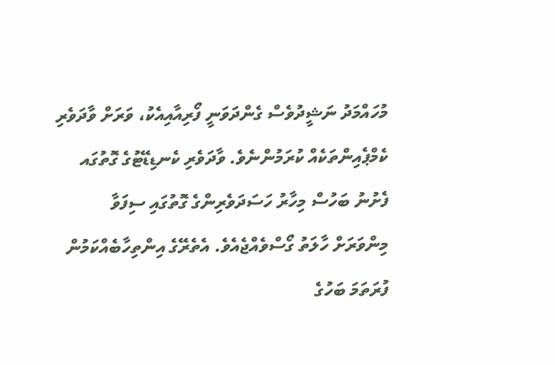މުހައްމަދު ނަޝީދުވެސް ގެންދަވަނީ ފޯރިއާއިއެކު، ވަރަށް ވާދަވެރި ކެމްޕެއިންތަކެއް ކުރަމުންނެވެ. ވާދަވެރި ކެނޑިޑޭޓުގެ ގޮތުގައ ފެށުނު ބަހުސް މިހާރު ހަސަދަވެރިންގެ ގޮތުގައި ސިފަވާ މިންވަރަށް ހާލަތު ގޯސްވެއްޖެއެވެ. އެތެރޭގެ އިންތިހާބެއްކަމުން ފުރަތަމަ ބަހުގެ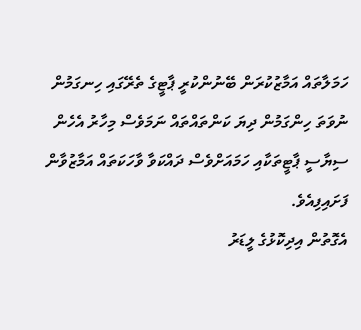ހަމަލާތައް އަމާޒުކުރަން ބޭނުންކުރީ ޕާޓީގެ ތެރޭގައި ހިނގަމުން ނުވަތަ ހިންގަމުން ދިޔަ ކަންތައްތައް ނަމަވެސް މިހާރު އެހެން ސިޔާސީ ޕާޓީތަކާއި ހަމައަށްވެސް ދައްކަވާ ވާހަކަތައް އަމާޒުވާން ފަށައިފިއެވެ.
އެގޮތުން އިދިކޮޅުގެ ލީޑަރު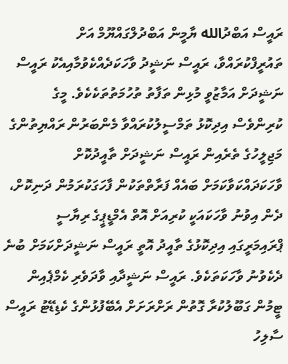ރައީސް އަބްދުالله ޔާމީން އަބްދުލްގައްޔޫމް އަށް ތައުރީފްކުރައްވާ، ރައީސް ނަޝީދު ވާހަކަދެއްކެވުމާއިއެކު ރައީސް ނަޝީދަށް އަމާޒުވީ މުޅިން ތަފާތު ތުހުމަތުތަކެކެވެ. މީގެ ކުރިންވެސް އިދިކޮޅު ތަމްސީލުކުރައްވާ މެންބަރުން ރައްޔިތުންގެ މަޖިލީހުގެ ތެރެއިން ރައީސް ނަޝީދަށް ތާއީދުކޮށް ވާހަކަދައްކަވާކަމަށް ބައެއް ފަރާތްތަކުން ފާހަގަކުރަމުން ދަނިކޮށް، ދެން އިވުނު ވާހަކައަކީ ކުރިއަށް އޮތް އެމްޑީޕީގެ ރިޔާސީ ޕްރައިމަރީގައި އިދިކޮޅުގެ ތާއީދު އޮތީ ރައީސް ނަޝީދަށްކަމަށް ބުނެ ދެކެވުނު ވާހަކަތަކެވެ. ރައީސް ނަޝީދާއި ވާދަވެރި ކެމްޕެއިން ޓީމުން ގަބޫލުކުރާ ގޮތުން ރަށްރަށަށް އެބޭފުޅުންގެ ކެޑިޑޭޓު ރައީސް ސާލިހު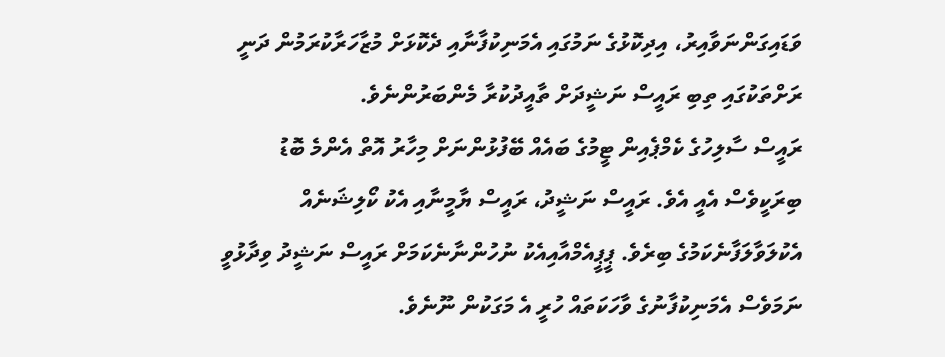ވަޑައިގަންނަވާއިރު، އިދިކޮޅުގެ ނަމުގައި އެމަނިކުފާނާއި ދެކޮޅަށް މުޒާހަރާކުރަމުން ދަނީ ރަށްތަކުގައި ތިބި ރައީސް ނަޝީދަށް ތާއީދުކުރާ މެންބަރުންނެވެ.
ރައީސް ސާލިހުގެ ކެމްޕެއިން ޓީމުގެ ބައެއް ބޭފުޅުންނަށް މިހާރު އޮތް އެންމެ ބޮޑު ބިރަކީވެސް އެއީ އެވެ. ރައީސް ނަޝީދު، ރައީސް ޔާމީނާއި އެކު ކޯލިޝަނެއް އެކުލަވާލަފާނެކަމުގެ ބިރެވެ. ޕީޕީއެމްއާއިއެކު ނުހުންނާނެކަމަށް ރައީސް ނަޝީދު ވިދާޅުވީ ނަމަވެސް އެމަނިކުފާނުގެ ވާހަކަތައް ހުރީ އެ މަގަކުން ނޫނެވެ.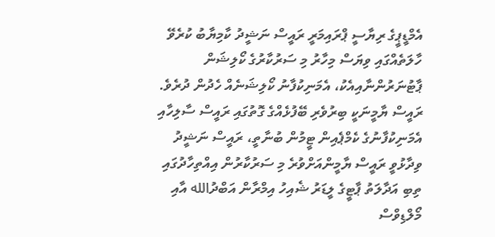އެމްޑީޕީގެ ރިޔާސީ ޕްރައިމަރީ ރައީސް ނަޝީދު ކާމިޔާބު ކުރެވޭ ހާލަތެއްގައި ވިޔަސް މިހާރު މި ސަރުކާރުގެ ކޯލިޝަން ޕާޓުނަރުންނާއިއެކު، އެމަނިކުފާނު ކޯލިޝަނެއް ހެދުން ދުރެވެ. ރައީސް ޔާމީނަކީ ބިރުވެރި ބޭފުޅެއްގެ ގޮތުގައި ރައީސް ސާލިހާއި އެމަނިކުފާނުގެ ކެމްޕެއިން ޓީމުން ބުނާތީ، ރައީސް ނަޝީދު ވިދާޅުވީ ރައީސް ޔާމީންއަށްވުރެ މި ސަރުކާރުން އިއްތިހާދުގައި ތިބި އަދާލަތު ޕާޓީގެ ލީޑަރު ޝެއިހު އިމްރާން އަބްދުالله އާއި މޯލްޑިވްސް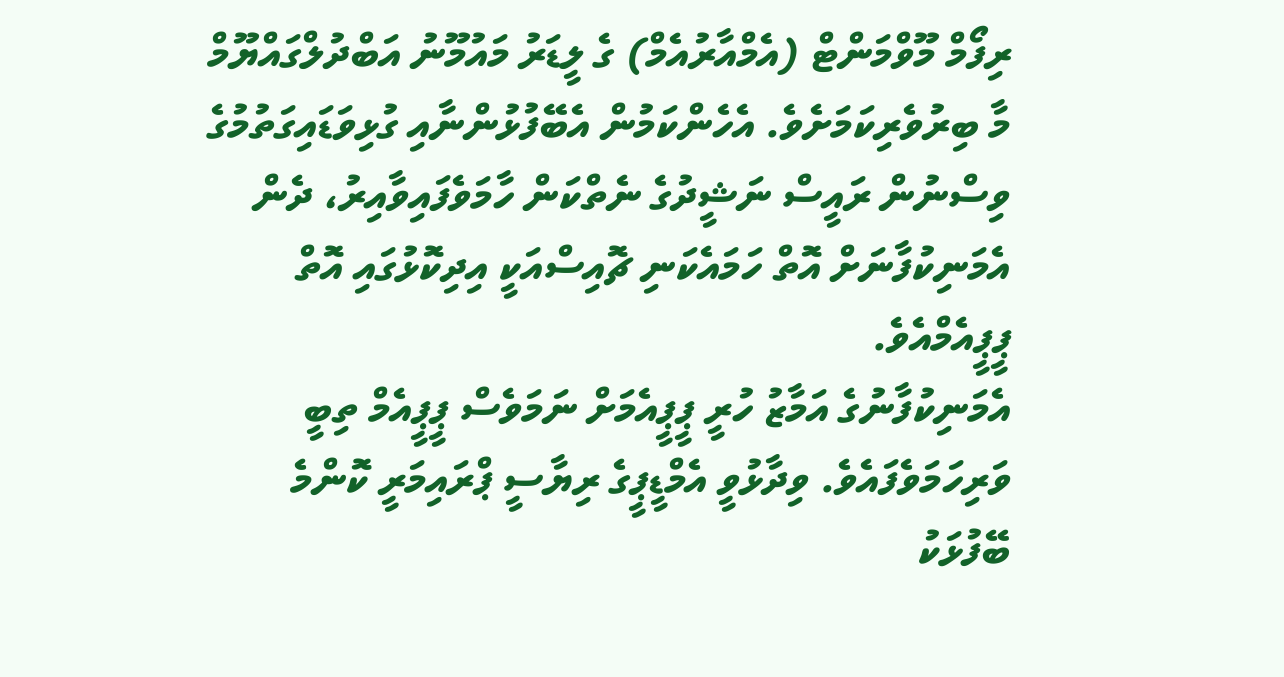ރިފޯމް މޫވްމަންޓް (އެމްއާރުއެމް) ގެ ލީޑަރު މައުމޫނު އަބްދުލްގައްޔޫމް މާ ބިރުވެރިކަމަށެވެ. އެހެންކަމުން އެބޭފުޅުންނާއި ގުޅިވަޑައިގަތުމުގެ ވިސްނުން ރައީސް ނަޝީދުގެ ނެތްކަން ހާމަވެފައިވާއިރު، ދެން އެމަނިކުފާނަށް އޮތް ހަމައެކަނި ޗޮއިސްއަކީ އިދިކޮޅުގައި އޮތް ޕީޕީއެމްއެވެ.
އެމަނިކުފާނުގެ އަމާޒު ހުރީ ޕީޕީއެމަށް ނަމަވެސް ޕީޕީއެމް ތިބީ ވަރިހަމަވެފައެވެ. ވިދާޅުވީ އެމްޑީޕީގެ ރިޔާސީ ޕްރައިމަރީ ކޮންމެ ބޭފުޅަކު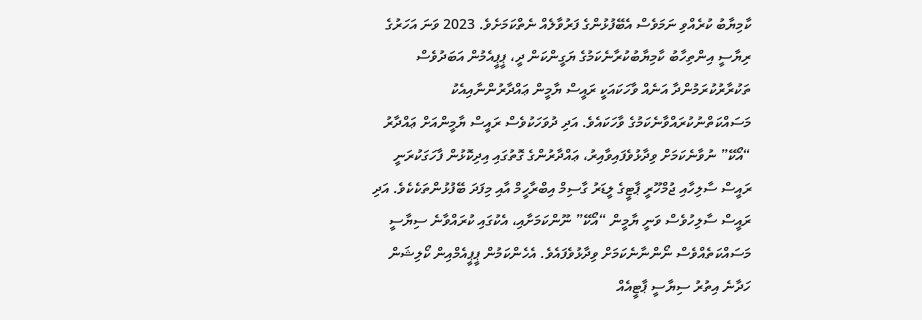ކާމިޔާބު ކުރެއްވި ނަމަވެސް އެބޭފުޅުންގެ ފަރުވާލެއް ނެތްކަމަށެވެ. 2023 ވަނަ އަހަރުގެ ރިޔާސީ އިންތިހާބު ކާމިޔާބުކުރާނެކަމުގެ ޔަގީންކަން ދީ، ޕީޕީއެމުން އަބަދުވެސް ތަކުރާރުކުރަމުންދާ އަނެއް ވާހަކައަކީ ރައީސް ޔާމީން ޢައްދާރުންނާއިއެކު މަސައްކަތްނުކުރައްވާނެކަމުގެ ވާހަކައެވެ. އަދި ދުވަހަކުވެސް ރައީސް ޔާމީންއަށް ޢައްދާރު “އޯކޭ” ނުވާނެކަމަށް ވިދާޅުވެފައިވާއިރު، ޢައްދާރުންގެ ގޮތުގައި އިދިކޮޅުން ފާހަގަކުރަނީ ރައީސް ސާލިހާއި ޖުމްހޫރީ ޕާޓީގެ ލީޑަރު ގާސިމް އިބްރާހީމް އާއި މިފަދަ ބޭފުޅުންތަކެކެވެ. އަދި ރައީސް ސާލިހުވެސް ވަނީ ޔާމީން “އޯކޭ” ނޫންކަމަށާއި، އެކުގައި ކުރައްވާނެ ސިޔާސީ މަސައްކަތެއްވެސް ނޯންނާނެކަމަށް ވިދާޅުވެފައެވެ. އެހެންކަމުން ޕީޕީއެމްއިން ކޯލިޝަން ހަދާނެ އިތުރު ސިޔާސީ ޕާޓީއެއް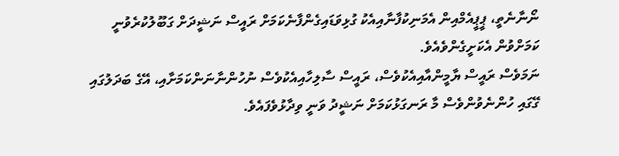ނޯނާނެތީ، ޕީޕީއެމްއިން އެމަނިކުފާނާއިއެކު ގުޅިވަޑައިގެންފާނެކަމަށް ރައީސް ނަޝީދަށް ގަބޫލުކުރެވުނީ ކަމަށްވުން އެކަށީގެންވެއެވެ.
ނަމަވެސް ރައީސް ޔާމީންއާއިއެކުވެސް، ރައީސް ސާލިހާއިއެކުވެސް ނުހުންނާނަންކަމަށާއި، އޭގެ ބަދަލުގައި ގޭގައި ހުންނެވުންވެސް މާ ރަނގަޅުކަމަށް ނަޝީދު ވަނީ ވިދާޅުވެފައެވެ.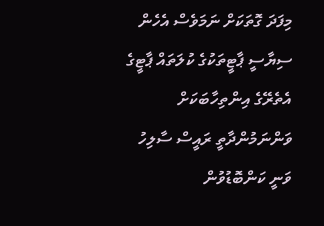މިފަދަ ގޮތަކަށް ނަމަވެސް އެހެން ސިޔާސީ ޕާޓީތަކުގެ ކުލަތައް ޕާޓީގެ އެތެރޭގެ އިންތިހާބަކަށް ވަންނަމުންދާތީ ރައީސް ސާލިހު ވަނީ ކަންބޮޑުވުން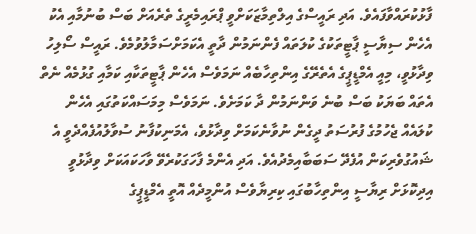ފާޅުކުރައްވާފައެވެ. އަދި ރައީސްގެ އިލްތިމާޒަކަށްވީ ޕްރައިމެރީގެ ތެރެއަށް ބަސް ބުނުމާއި އެކު އެހެން ސިޔާސީ ޕާޓީތަކުގެ ކުލަތައް ފެންނަމުން ދާތީ އެކަމަށްސަމާލުވުމެވެ. ރައީސް ސޯލިހު ވިދާޅުވީ، މިއީ އެމްޑީޕީގެ އެތެރޭގެ އިންތިހާބެއް ނަމަވެސް އެހެން ޕާޓީތަކާއި ކަމާއި ގުޅުމެއް ނެތް އެތައް ބަޔަކު ބަސް ބުނެ ވަންނަމުން ދާ ކަމަށެވެ. ނަމަވެސް މިމަސައްކަތުގައި އެހެން ކުލައެއް ޖެހުމުގެ ފުރުސަތު ދީގެން ނުވާނެކަމަށް ވިދާޅުވެ، އެމަނިކުފާނު ސުވާލުއުފެއްދެވީ އެ ޝައުގުވެރިކަން އުފެދޭ ސަބަބާއިމެދުއެވެ. އަދި އެންމެ ފާހަގަކުރެވޭ ވާހަކައަކަށް ވިދާޅުވީ އިދިކޮޅަށް ރިޔާސީ އިންތިހާބުގައި ކިރިޔާވެސް އުންމީދެއް އޮތީ އެމްޑީޕީގެ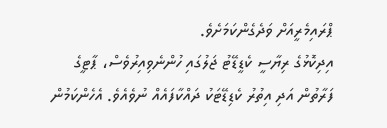ޕްރައިމެރީއަށް ވަދެގެންކަމަށެވެ.
އިދިކޮޅުގެ ރިޔާސީ ކެޑީޑޭޓު ޖަލުގައި ހުންނެވިއިރުވެސް، ޕާޓީގެ ފަރާތުން އަދި އިތުރު ކެޑިޑޭޓަކު ދައްކާފައެއް ނުވެއެވެ. އެހެންކަމުން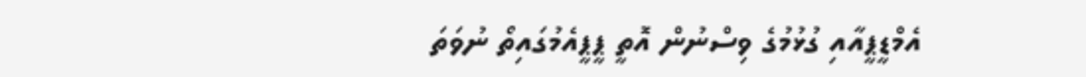އެމްޑީޕީއާއި ގުޅުމުގެ ވިސްނުން އޮތީ ޕީޕީއެމުގައިތޯ ނުވަތަ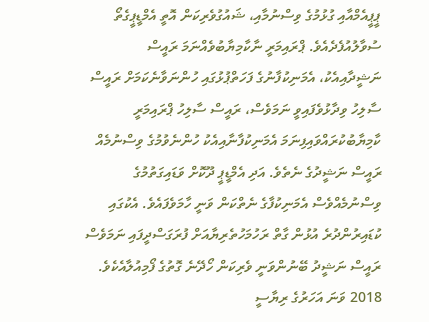ޕީޕީއެމްއާއި ގުޅުމުގެ ވިސްނުމާއި، ޝައުގުވެރިކަން އޮތީ އެމްޑީޕީގެތޯ ސުވާލުއުފެދެއެވެ. ޕްރައިމަރީ ނާކާމިޔާބުވެއްނަމަ ރައީސް ނަޝީދާއިއެކު، އެމަނިކުފާނުގެ ފަހަތްޕުޅުގައި ހުންނަވާނެކަމަށް ރައީސް ސާލިހު ވިދާޅުވެފައިވީ ނަމަވެސް، ރައީސް ސާލިހު ޕްރައިމަރީ ކާމިޔާބުކުރައްވައިފިނަމަ އެމަނިކުފާނާއިއެކު ހުންނެވުމުގެ ވިސްނުމެއް ރައީސް ނަޝީދުގެ ނެތެވެ. އަދި އެމްޑީޕީ ދޫކޮށް ވަޑައިގަތުމުގެ ވިސްނުމެއްވެސް އެމަނިކުފާގެ ނެތްކަން ވަނީ ހާމަވެފައެވެ. އެކުގައި ކުޑައިރުންދުރެ އުޅުން ގާތް ރަހުމަހުތެރިޔާއަށް ފުރަގަސްދީފައި ނަމަވެސް ރައީސް ނަޝީދު ބޭނުންވަނީ ވެރިކަން ހޯދޭނެ ގޮތުގެ ފޯމިއުލާއެކެވެ.
2018 ވަނަ އަހަރުގެ ރިޔާސީ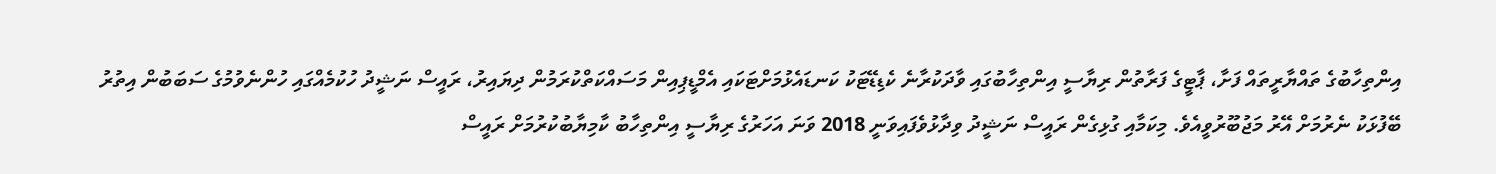އިންތިހާބުގެ ތައްޔާރީތައް ފަށާ، ޕާޓީގެ ފަރާތުން ރިޔާސީ އިންތިހާބުގައި ވާދަކުރާނެ ކެޑިޑޭޓަކު ކަނޑައެޅުމަށްޓަކައި އެމްޑީޕިއިން މަސައްކަތްކުރަމުން ދިޔައިރު، ރައީސް ނަޝީދު ހުކުމެއްގައި ހުންނެވުމުގެ ސަބަބުން އިތުރު ބޭފުޅަކު ނެރުމަށް އޭރު މަޖުބޫރުވީއެވެ. މިކަމާއި ގުޅިގެން ރައީސް ނަޝީދު ވިދާޅުވެފައިވަނީ 2018 ވަނަ އަހަރުގެ ރިޔާސީ އިންތިހާބު ކާމިޔާބުކުރުމަށް ރައީސް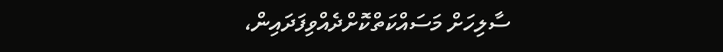ސާލިހަށް މަސައްކަތްކޮށްދެއްވިފަދައިން،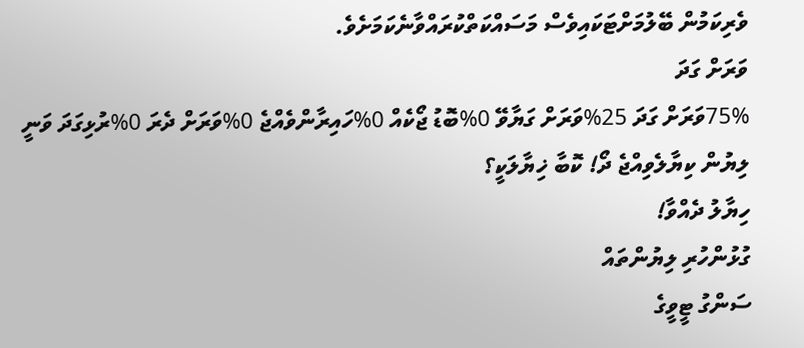ވެރިކަމުން ބޭލުމަށްޓަކައިވެސް މަސައްކަތްކުރައްވާނެކަމަށެވެ.
ވަރަށް ގަދަ
75%ވަރަށް ގަދަ 25%ވަރަށް ގަޔާވޭ 0%ބޮޑު ޖޯކެއް 0%ހައިރާންވެއްޖެ 0%ވަރަށް ދެރަ 0%ރުޅިގަދަ ވަނީ
ލިޔުން ކިޔާލެވިއްޖެ ދޯ! ކޮބާ ޚިޔާލަކީ؟
ހިޔާލު ދެއްވާ!
ގުޅުންހުރި ލިޔުންތައް
ސަންގު ޓީވީގެ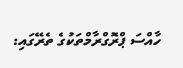ހާއްސަ ޕްރޮގްރާމްތަކުގެ ތެރޭގައި: